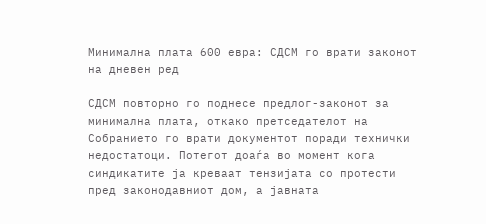Минимална плата 600 евра: СДСМ го врати законот на дневен ред

СДСМ повторно го поднесе предлог-законот за минимална плата, откако претседателот на Собранието го врати документот поради технички недостатоци. Потегот доаѓа во момент кога синдикатите ја креваат тензијата со протести пред законодавниот дом, а јавната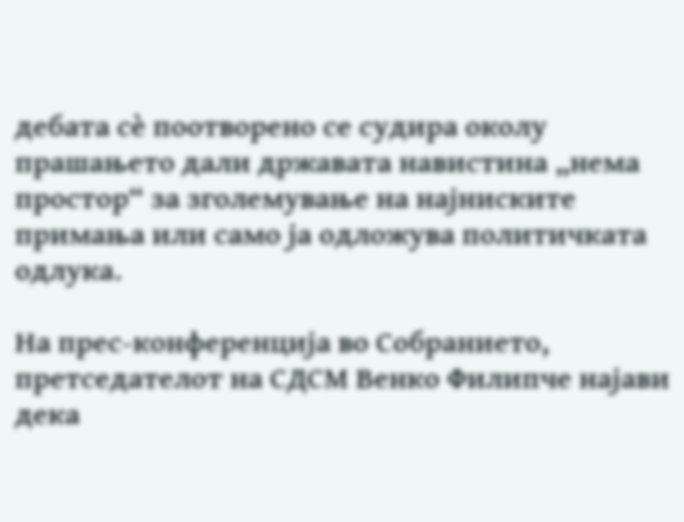дебата сè поотворено се судира околу прашањето дали државата навистина „нема простор“ за зголемување на најниските примања или само ја одложува политичката одлука.

На прес-конференција во Собранието, претседателот на СДСМ Венко Филипче најави дека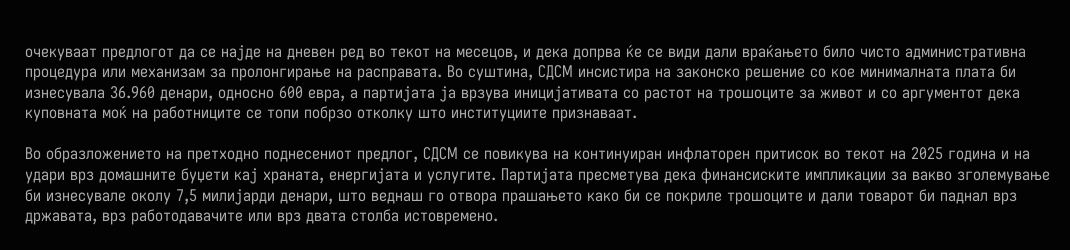очекуваат предлогот да се најде на дневен ред во текот на месецов, и дека допрва ќе се види дали враќањето било чисто административна процедура или механизам за пролонгирање на расправата. Во суштина, СДСМ инсистира на законско решение со кое минималната плата би изнесувала 36.960 денари, односно 600 евра, а партијата ја врзува иницијативата со растот на трошоците за живот и со аргументот дека куповната моќ на работниците се топи побрзо отколку што институциите признаваат.

Во образложението на претходно поднесениот предлог, СДСМ се повикува на континуиран инфлаторен притисок во текот на 2025 година и на удари врз домашните буџети кај храната, енергијата и услугите. Партијата пресметува дека финансиските импликации за вакво зголемување би изнесувале околу 7,5 милијарди денари, што веднаш го отвора прашањето како би се покриле трошоците и дали товарот би паднал врз државата, врз работодавачите или врз двата столба истовремено.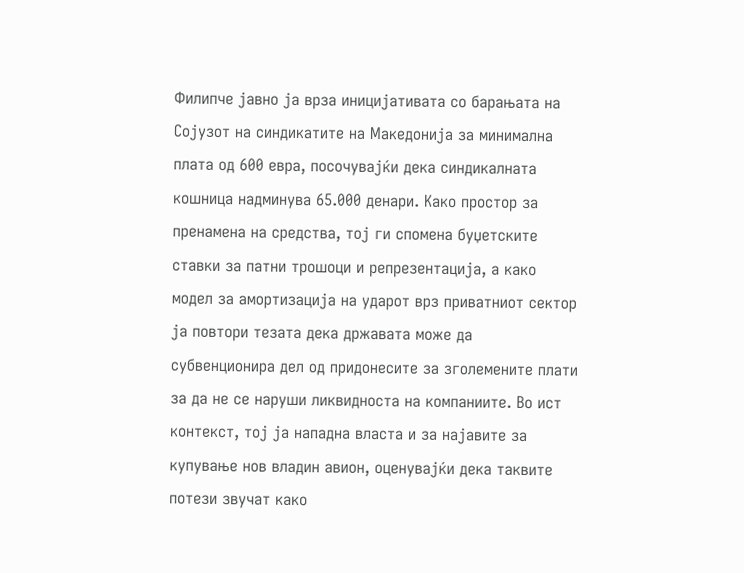Филипче јавно ја врза иницијативата со барањата на Сојузот на синдикатите на Македонија за минимална плата од 600 евра, посочувајќи дека синдикалната кошница надминува 65.000 денари. Како простор за пренамена на средства, тој ги спомена буџетските ставки за патни трошоци и репрезентација, а како модел за амортизација на ударот врз приватниот сектор ја повтори тезата дека државата може да субвенционира дел од придонесите за зголемените плати за да не се наруши ликвидноста на компаниите. Во ист контекст, тој ја нападна власта и за најавите за купување нов владин авион, оценувајќи дека таквите потези звучат како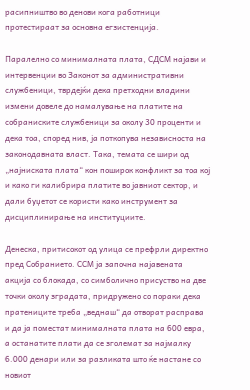расипништво во денови кога работници протестираат за основна егзистенција.

Паралелно со минималната плата, СДСМ најави и интервенции во Законот за административни службеници, тврдејќи дека претходни владини измени довеле до намалување на платите на собраниските службеници за околу 30 проценти и дека тоа, според нив, ја поткопува независноста на законодавната власт. Така, темата се шири од „најниската плата“ кон поширок конфликт за тоа кој и како ги калибрира платите во јавниот сектор, и дали буџетот се користи како инструмент за дисциплинирање на институциите.

Денеска, притисокот од улица се префрли директно пред Собранието. ССМ ја започна најавената акција со блокада, со симболично присуство на две точки околу зградата, придружено со пораки дека пратениците треба „веднаш“ да отворат расправа и да ја поместат минималната плата на 600 евра, а останатите плати да се зголемат за најмалку 6.000 денари или за разликата што ќе настане со новиот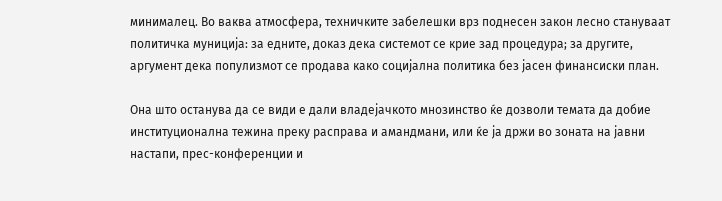минималец. Во ваква атмосфера, техничките забелешки врз поднесен закон лесно стануваат политичка муниција: за едните, доказ дека системот се крие зад процедура; за другите, аргумент дека популизмот се продава како социјална политика без јасен финансиски план.

Она што останува да се види е дали владејачкото мнозинство ќе дозволи темата да добие институционална тежина преку расправа и амандмани, или ќе ја држи во зоната на јавни настапи, прес-конференции и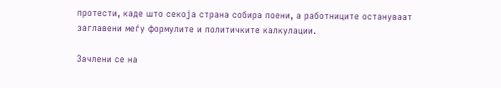протести, каде што секоја страна собира поени, а работниците остануваат заглавени меѓу формулите и политичките калкулации.

Зачлени се на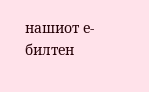нашиот е-билтен